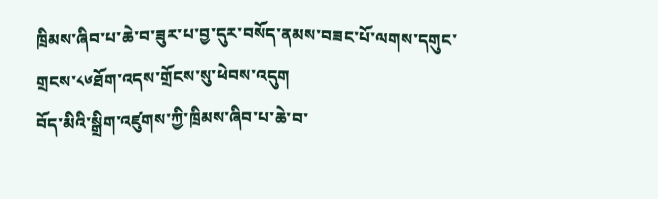ཁྲིམས་ཞིབ་པ་ཆེ་བ་ཟུར་པ་བྱ་དུར་བསོད་ནམས་བཟང་པོ་ལགས་དགུང་གྲངས་༨༦ཐོག་འདས་གྲོངས་སུ་ཕེབས་འདུག
བོད་མིའི་སྒྲིག་འཛུགས་ཀྱི་ཁྲིམས་ཞིབ་པ་ཆེ་བ་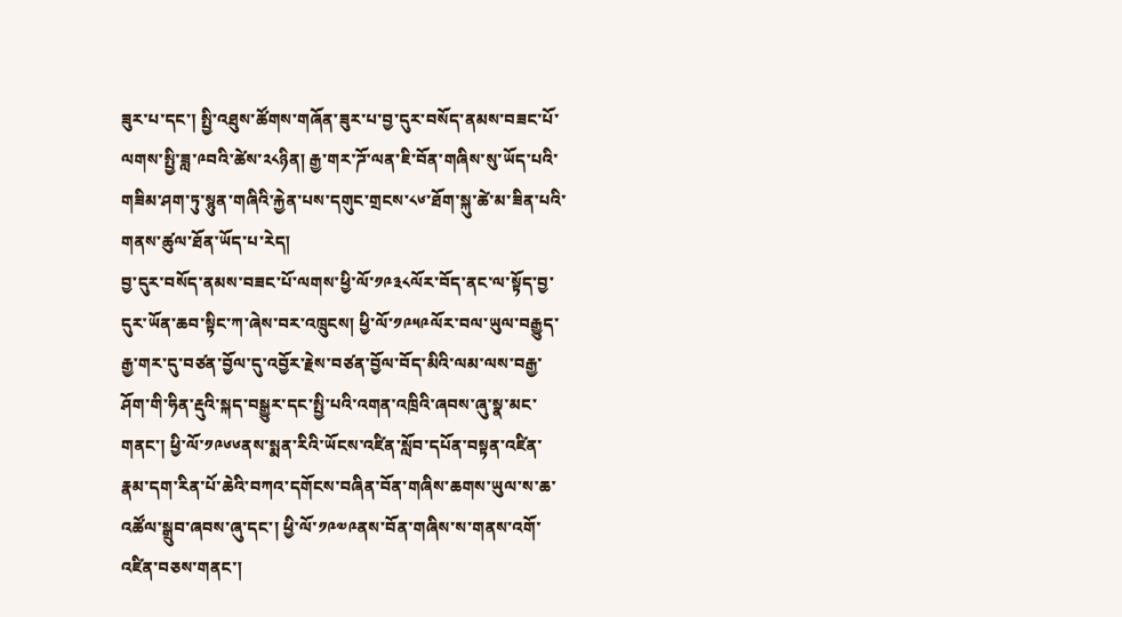ཟུར་པ་དང་། སྤྱི་འཐུས་ཚོགས་གཞོན་ཟུར་པ་བྱ་དུར་བསོད་ནམས་བཟང་པོ་ལགས་སྤྱི་ཟླ་༩བའི་ཚེས་༢༨ཉིན། རྒྱ་གར་ཌོ་ལན་ཇི་བོན་གཞིས་སུ་ཡོད་པའི་གཟིམ་ཤག་ཏུ་སྙུན་གཞིའི་རྐྱེན་པས་དགུང་གྲངས་༨༦་ཐོག་སྐུ་ཚེ་མ་ཟིན་པའི་གནས་ཚུལ་ཐོན་ཡོད་པ་རེད།
བྱ་དུར་བསོད་ནམས་བཟང་པོ་ལགས་ཕྱི་ལོ་༡༩༣༨ལོར་བོད་ནང་ལ་སྟོད་བྱ་དུར་ཡོན་ཆབ་སྟིང་ཀ་ཞེས་བར་འཁྲུངས། ཕྱི་ལོ་༡༩༥༩ལོར་བལ་ཡུལ་བརྒྱུད་རྒྱ་གར་དུ་བཙན་བྱོལ་དུ་འབྱོར་རྗེས་བཙན་བྱོལ་བོད་མིའི་ལམ་ལས་བརྒྱ་ཤོག་གི་ཧིན་རྡུའི་སྐད་བསྒྱུར་དང་སྤྱི་པའི་འགན་འཁྲིའི་ཞབས་ཞུ་སྣ་མང་གནང་། ཕྱི་ལོ་༡༩༦༦ནས་སྨན་རིའི་ཡོངས་འཛིན་སློབ་དཔོན་བསྟན་འཛིན་རྣམ་དག་རིན་པོ་ཆེའི་བཀའ་དགོངས་བཞིན་བོན་གཞིས་ཆགས་ཡུལ་ས་ཆ་འཚོལ་སྒྲུབ་ཞབས་ཞུ་དང་། ཕྱི་ལོ་༡༩༧༩ནས་བོན་གཞིས་ས་གནས་འགོ་འཛིན་བཅས་གནང་།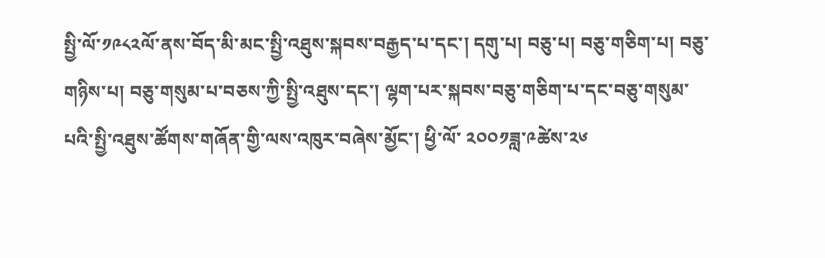སྤྱི་ལོ་༡༩༨༢ལོ་ནས་བོད་མི་མང་སྤྱི་འཐུས་སྐབས་བརྒྱད་པ་དང་། དགུ་པ། བཅུ་པ། བཅུ་གཅིག་པ། བཅུ་གཉིས་པ། བཅུ་གསུམ་པ་བཅས་ཀྱི་སྤྱི་འཐུས་དང་། ལྷག་པར་སྐབས་བཅུ་གཅིག་པ་དང་བཅུ་གསུམ་པའི་སྤྱི་འཐུས་ཚོགས་གཞོན་གྱི་ལས་འཁུར་བཞེས་མྱོང་། ཕྱི་ལོ་ ༢༠༠༡ཟླ་༩ཚེས་༢༦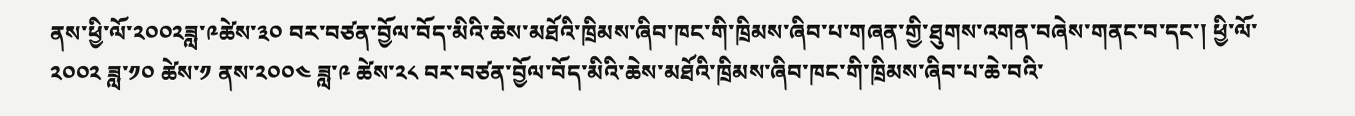ནས་ཕྱི་ལོ་༢༠༠༢ཟླ་༩ཚེས་༣༠ བར་བཙན་བྱོལ་བོད་མིའི་ཆེས་མཐོའི་ཁྲིམས་ཞིབ་ཁང་གི་ཁྲིམས་ཞིབ་པ་གཞན་གྱི་ཐུགས་འགན་བཞེས་གནང་བ་དང་། ཕྱི་ལོ་༢༠༠༢ ཟླ་༡༠ ཚེས་༡ ནས་༢༠༠༤ ཟླ་༩ ཚེས་༢༨ བར་བཙན་བྱོལ་བོད་མིའི་ཆེས་མཐོའི་ཁྲིམས་ཞིབ་ཁང་གི་ཁྲིམས་ཞིབ་པ་ཆེ་བའི་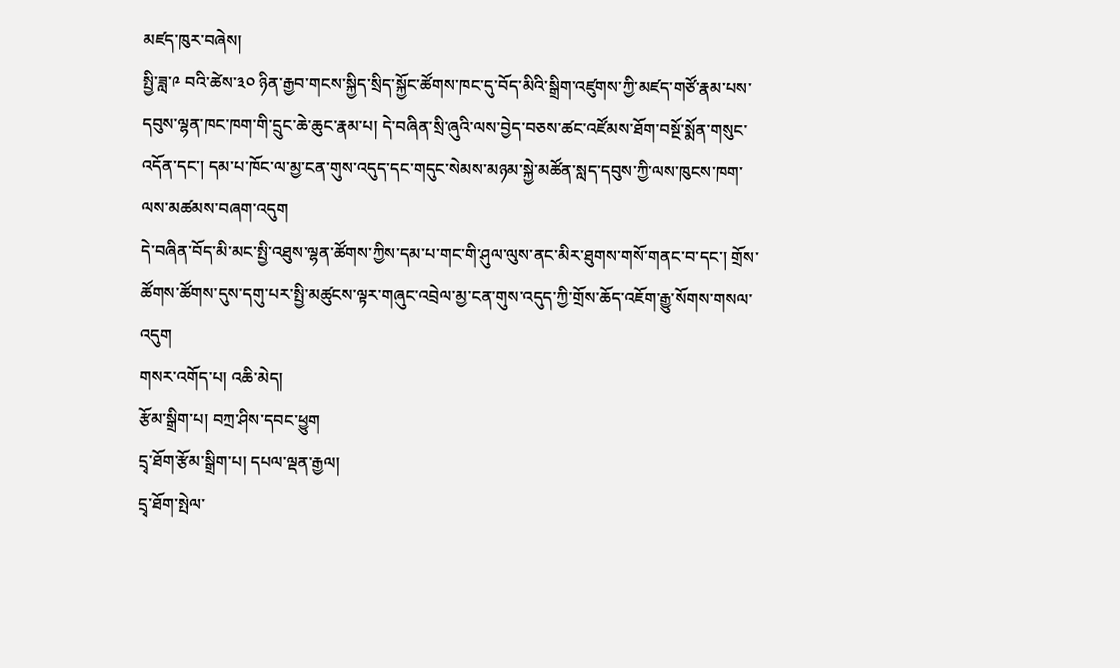མཛད་ཁུར་བཞེས།
སྤྱི་ཟླ་༩ བའི་ཚེས་༣༠ ཉིན་རྒྱབ་གངས་སྐྱིད་སྲིད་སྐྱོང་ཚོགས་ཁང་དུ་བོད་མིའི་སྒྲིག་འཛུགས་ཀྱི་མཛད་གཙོ་རྣམ་པས་དབུས་ལྷན་ཁང་ཁག་གི་དྲུང་ཆེ་ཆུང་རྣམ་པ། དེ་བཞིན་སྲི་ཞུའི་ལས་བྱེད་བཅས་ཚང་འཛོམས་ཐོག་བསྔོ་སྨོན་གསུང་འདོན་དང་། དམ་པ་ཁོང་ལ་མྱ་ངན་གུས་འདུད་དང་གདུང་སེམས་མཉམ་སྐྱེ་མཚོན་སླད་དབུས་ཀྱི་ལས་ཁུངས་ཁག་ལས་མཚམས་བཞག་འདུག
དེ་བཞིན་བོད་མི་མང་སྤྱི་འཐུས་ལྷན་ཚོགས་ཀྱིས་དམ་པ་གང་གི་ཤུལ་ལུས་ནང་མིར་ཐུགས་གསོ་གནང་བ་དང་། གྲོས་ཚོགས་ཚོགས་དུས་དགུ་པར་སྤྱི་མཚུངས་ལྟར་གཞུང་འབྲེལ་མྱ་ངན་གུས་འདུད་ཀྱི་གྲོས་ཆོད་འཇོག་རྒྱུ་སོགས་གསལ་འདུག
གསར་འགོད་པ། འཆི་མེད།
རྩོམ་སྒྲིག་པ། བཀྲ་ཤིས་དབང་ཕྱུག
དྲྭ་ཐོག་རྩོམ་སྒྲིག་པ། དཔལ་ལྡན་རྒྱལ།
དྲྭ་ཐོག་སྤེལ་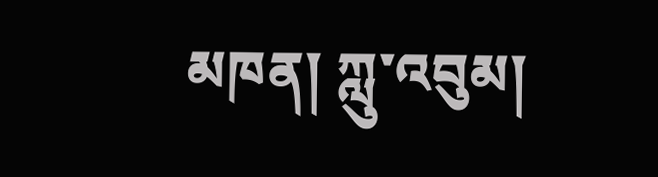མཁན། ཀླུ་འབུམ།